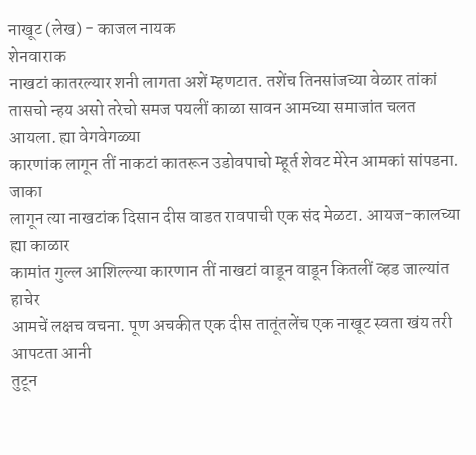नाखूट (लेख) - काजल नायक
शेनवाराक
नाखटां कातरल्यार शनी लागता अशें म्हणटात. तशेंच तिनसांजच्या वेळार तांकां
तासचो न्हय असो तरेचो समज पयलीं काळा सावन आमच्या समाजांत चलत आयला. ह्या वेगवेगळ्या
कारणांक लागून तीं नाकटां कातरून उडोवपाचो म्हूर्त शेवट मेरेन आमकां सांपडना. जाका
लागून त्या नाखटांक दिसान दीस वाडत रावपाची एक संद मेळटा. आयज-कालच्या ह्या काळार
कामांत गुल्ल आशिल्ल्या कारणान तीं नाखटां वाडून वाडून कितलीं व्हड जाल्यांत हाचेर
आमचें लक्षच वचना. पूण अचकीत एक दीस तातूंतलेंच एक नाखूट स्वता खंय तरी आपटता आनी
तुटून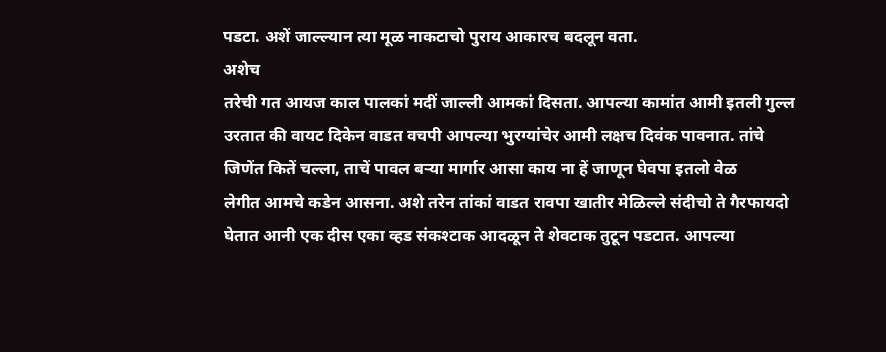पडटा. अशें जाल्ल्यान त्या मूळ नाकटाचो पुराय आकारच बदलून वता.
अशेच
तरेची गत आयज काल पालकां मदीं जाल्ली आमकां दिसता. आपल्या कामांत आमी इतली गुल्ल
उरतात की वायट दिकेन वाडत वचपी आपल्या भुरग्यांचेर आमी लक्षच दिवंक पावनात. तांचे
जिणेंत कितें चल्ला, ताचें पावल बऱ्या मार्गार आसा काय ना हें जाणून घेवपा इतलो वेळ
लेगीत आमचे कडेन आसना. अशे तरेन तांकां वाडत रावपा खातीर मेळिल्ले संदीचो ते गैरफायदो
घेतात आनी एक दीस एका व्हड संकश्टाक आदळून ते शेवटाक तुटून पडटात. आपल्या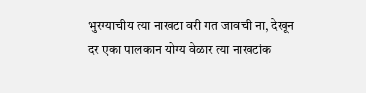भुरग्याचीय त्या नाखटा वरी गत जावची ना, देखून दर एका पालकान योग्य वेळार त्या नाखटांक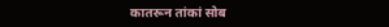कातरून तांकां सोब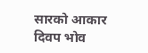सारको आकार दिवप भोव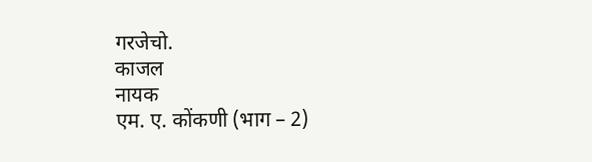गरजेचो.
काजल
नायक
एम. ए. कोंकणी (भाग – 2)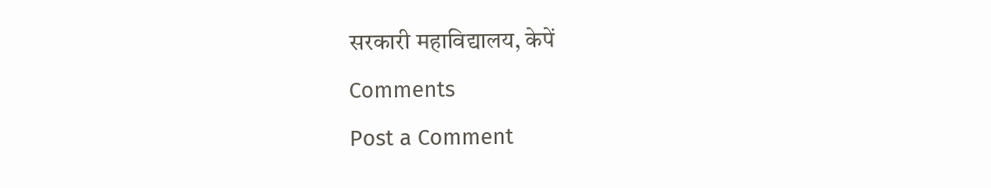सरकारी महाविद्यालय, केपें
Comments
Post a Comment